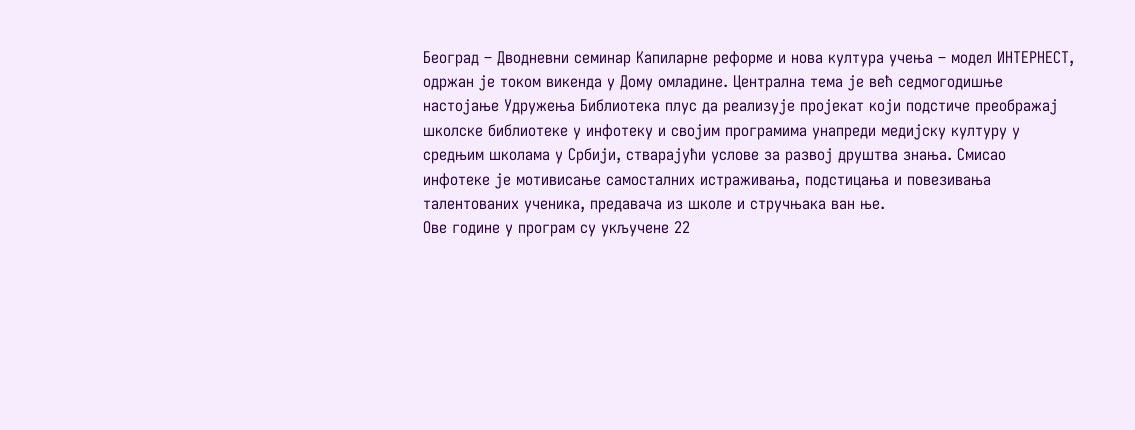Београд – Дводневни семинар Капиларне реформе и нова култура учења – модел ИНТЕРНЕСТ, одржан је током викенда у Дому омладине. Централна тема је већ седмогодишње настојање Удружења Библиотека плус да реализује пројекат који подстиче преображај школске библиотеке у инфотеку и својим програмима унапреди медијску културу у средњим школама у Србији, стварајући услове за развој друштва знања. Смисао инфотеке је мотивисање самосталних истраживања, подстицања и повезивања талентованих ученика, предавача из школе и стручњака ван ње.
Ове године у програм су укључене 22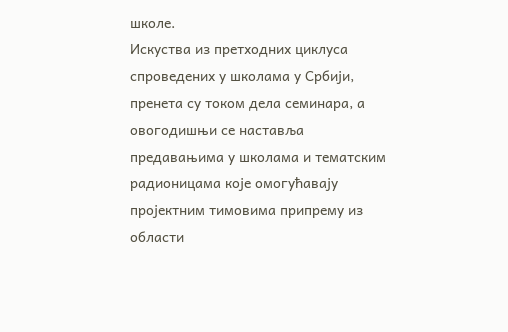школе.
Искуства из претходних циклуса спроведених у школама у Србији, пренета су током дела семинара, а овогодишњи се наставља предавањима у школама и тематским радионицама које омогућавају пројектним тимовима припрему из области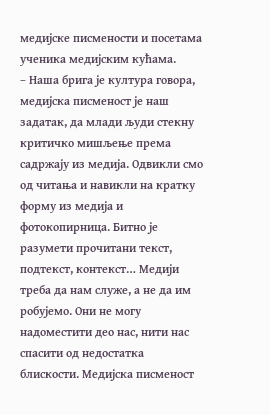медијске писмености и посетама ученика медијским кућама.
– Наша брига је култура говора, медијска писменост је наш задатак, да млади људи стекну критичко мишљење према садржају из медија. Одвикли смо од читања и навикли на кратку форму из медија и фотокопирница. Битно је разумети прочитани текст, подтекст, контекст… Медији треба да нам служе, а не да им робујемо. Они не могу надоместити део нас, нити нас спасити од недостатка блискости. Медијска писменост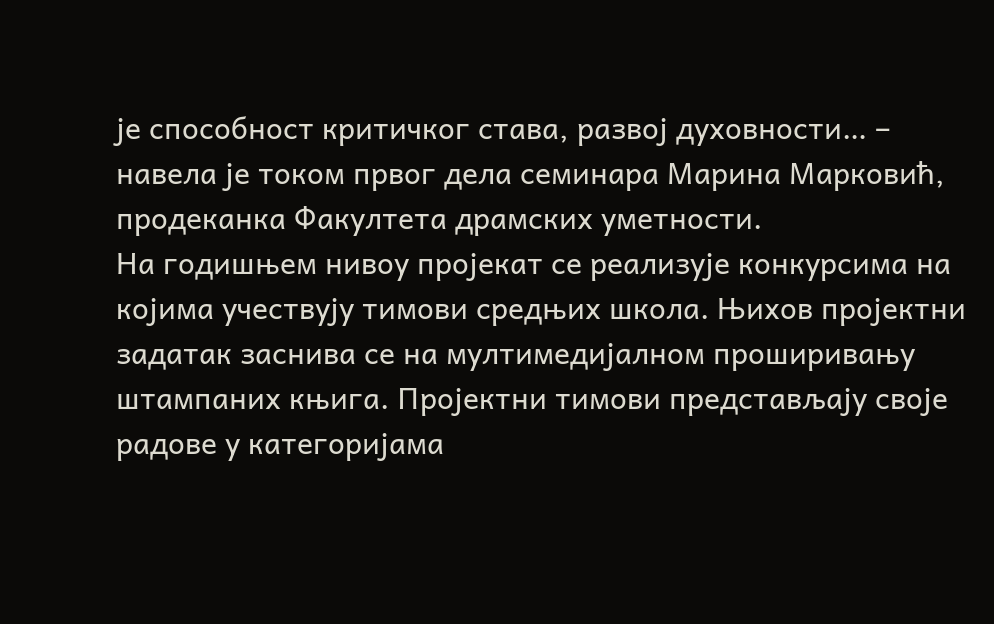је способност критичког става, развој духовности… – навела је током првог дела семинара Марина Марковић, продеканка Факултета драмских уметности.
На годишњем нивоу пројекат се реализује конкурсима на којима учествују тимови средњих школа. Њихов пројектни задатак заснива се на мултимедијалном проширивању штампаних књига. Пројектни тимови представљају своје радове у категоријама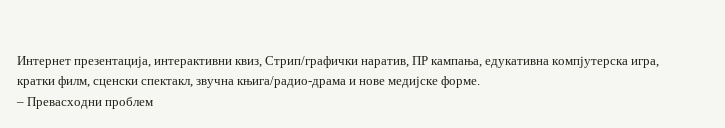Интернет презентација, интерактивни квиз, Стрип/графички наратив, ПР кампања, едукативна компјутерска игра, кратки филм, сценски спектакл, звучна књига/радио-драма и нове медијске форме.
– Превасходни проблем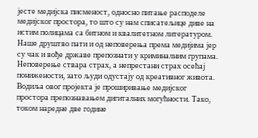јесте медијска писменост, односно питање расподеле медијског простора, то што су нам списатељице диве на истим полицама са битном и квалитетном литературом. Наше друштво пати и од неповерења према медијима јер су чак и вође државе препознати у криминалним групама. Неповерење ствара страх, а непрестани страх осећај понижености, зато људи одустају од креативног живота. Водиља овог пројекта је проширивање медијског простора препознавањем дигиталних могућности. Тако, током наредне две године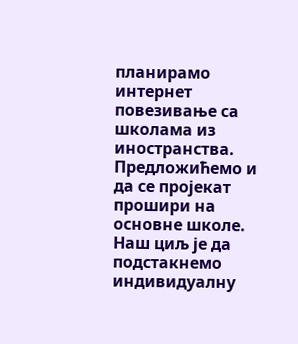планирамо интернет повезивање са школама из иностранства. Предложићемо и да се пројекат прошири на основне школе. Наш циљ је да подстакнемо индивидуалну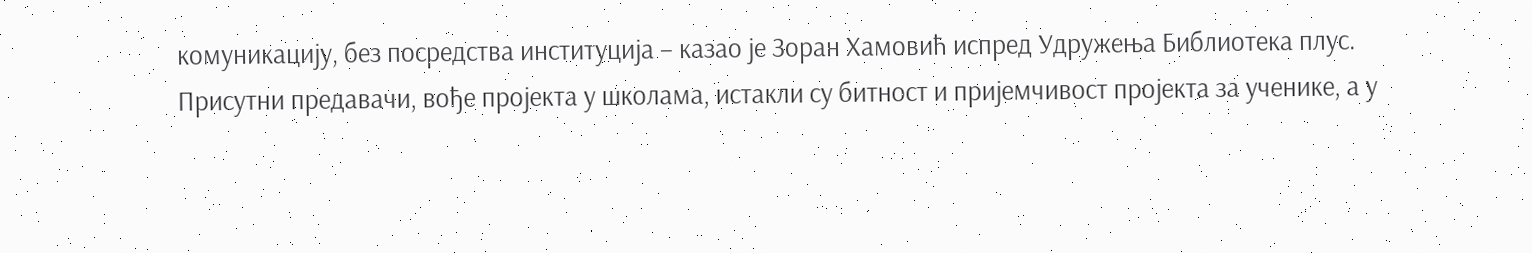комуникацију, без посредства институција – казао је Зоран Хамовић испред Удружења Библиотека плус.
Присутни предавачи, вође пројекта у школама, истакли су битност и пријемчивост пројекта за ученике, а у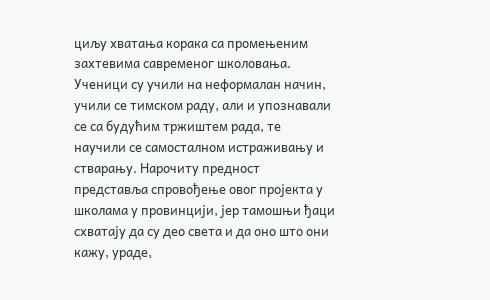циљу хватања корака са промењеним захтевима савременог школовања. Ученици су учили на неформалан начин, учили се тимском раду, али и упознавали се са будућим тржиштем рада, те научили се самосталном истраживању и стварању. Нарочиту предност представља спровођење овог пројекта у школама у провинцији, јер тамошњи ђаци схватају да су део света и да оно што они кажу, ураде,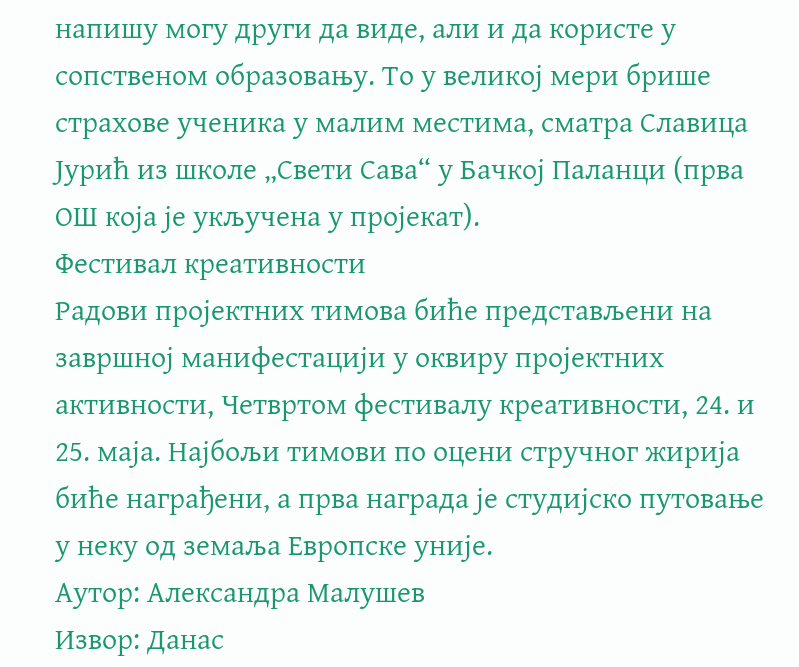напишу могу други да виде, али и да користе у сопственом образовању. То у великој мери брише страхове ученика у малим местима, сматра Славица Јурић из школе „Свети Сава“ у Бачкој Паланци (прва ОШ која је укључена у пројекат).
Фестивал креативности
Радови пројектних тимова биће представљени на завршној манифестацији у оквиру пројектних активности, Четвртом фестивалу креативности, 24. и 25. маја. Најбољи тимови по оцени стручног жирија биће награђени, а прва награда је студијско путовање у неку од земаља Европске уније.
Аутор: Александра Малушев
Извор: Данас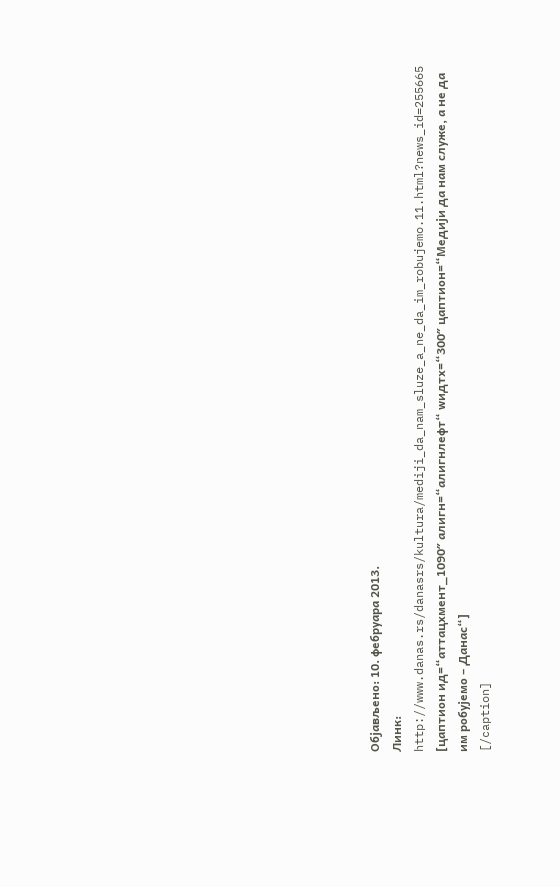Објављено: 10. фебруара 2013.
Линк: http://www.danas.rs/danasrs/kultura/mediji_da_nam_sluze_a_ne_da_im_robujemo.11.html?news_id=255665
[цаптион ид=“аттацхмент_1090″ алигн=“алигнлефт“ wидтх=“300″ цаптион=“Медији да нам служе, а не да им робујемо – Данас“]
[/caption]